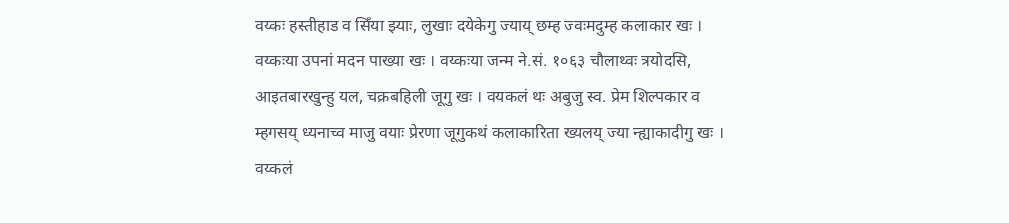वय्कः हस्तीहाड व सिँया झ्याः, लुखाः दयेकेगु ज्याय् छम्ह ज्वःमदुम्ह कलाकार खः । वय्कःया उपनां मदन पाख्या खः । वय्कःया जन्म ने.सं. १०६३ चौलाथ्वः त्रयोदसि, आइतबारखुन्हु यल, चक्रबहिली जूगु खः । वयकलं थः अबुजु स्व. प्रेम शिल्पकार व म्हगसय् ध्यनाच्व माजु वयाः प्रेरणा जूगुकथं कलाकारिता ख्यलय् ज्या न्ह्याकादीगु खः । वय्कलं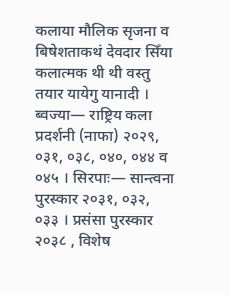कलाया मौलिक सृजना व बिषेशताकथं देवदार सिँया कलात्मक थी थी वस्तु तयार यायेगु यानादी । ब्वज्या— राष्ट्रिय कला प्रदर्शनी (नाफा) २०२९, ०३१, ०३८, ०४०, ०४४ व ०४५ । सिरपाः— सान्त्वना पुरस्कार २०३१, ०३२, ०३३ । प्रसंसा पुरस्कार २०३८ , विशेष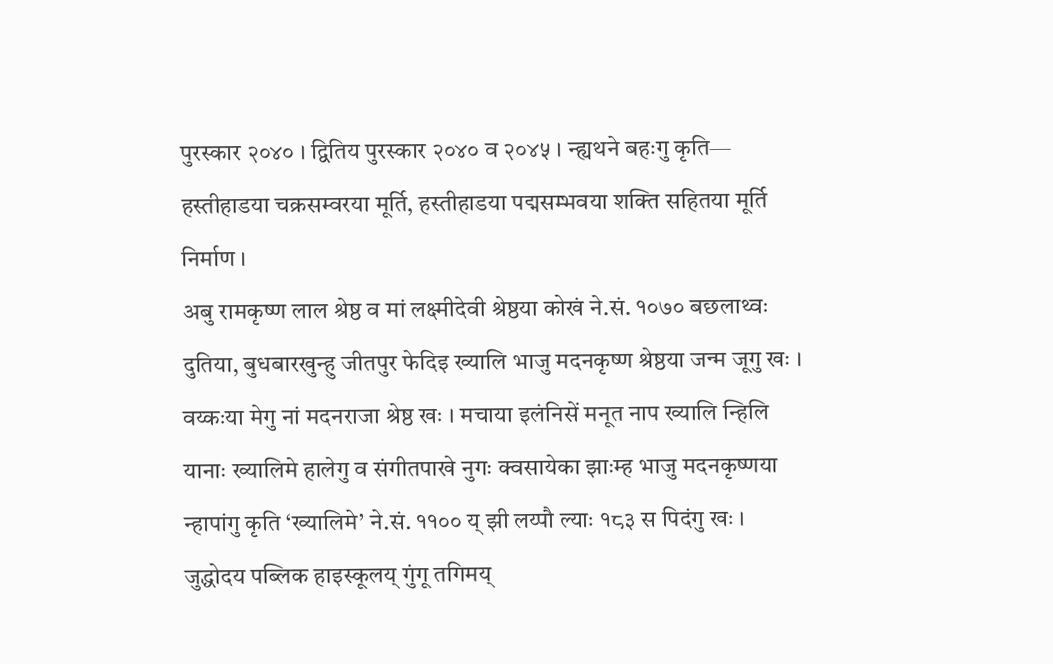पुरस्कार २०४० । द्वितिय पुरस्कार २०४० व २०४५ । न्ह्यथने बहःगु कृति— हस्तीहाडया चक्रसम्वरया मूर्ति, हस्तीहाडया पद्मसम्भवया शक्ति सहितया मूर्ति निर्माण ।
अबु रामकृष्ण लाल श्रेष्ठ व मां लक्ष्मीदेवी श्रेष्ठया कोखं ने.सं. १०७० बछलाथ्वः दुतिया, बुधबारखुन्हु जीतपुर फेदिइ ख्यालि भाजु मदनकृष्ण श्रेष्ठया जन्म जूगु खः । वय्कःया मेगु नां मदनराजा श्रेष्ठ खः । मचाया इलंनिसें मनूत नाप ख्यालि न्हिलि यानाः ख्यालिमे हालेगु व संगीतपाखे नुगः क्वसायेका झाःम्ह भाजु मदनकृष्णया न्हापांगु कृति ‘ख्यालिमे’ ने.सं. ११०० य् झी लय्पौ ल्याः १८३ स पिदंगु खः ।
जुद्धोदय पब्लिक हाइस्कूलय् गुंगू तगिमय्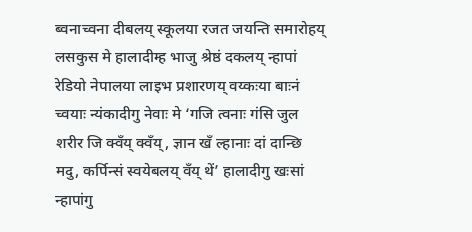ब्वनाच्वना दीबलय् स्कूलया रजत जयन्ति समारोहय् लसकुस मे हालादीम्ह भाजु श्रेष्ठं दकलय् न्हापां रेडियो नेपालया लाइभ प्रशारणय् वय्कःया बाःनं च्वयाः न्यंकादीगु नेवाः मे ‘गजि त्वनाः गंसि जुल शरीर जि क्वँय् क्वँय्, ज्ञान खँ ल्हानाः दां दान्छि मदु, कर्पिन्सं स्वयेबलय् वँय् थें’ हालादीगु खःसां न्हापांगु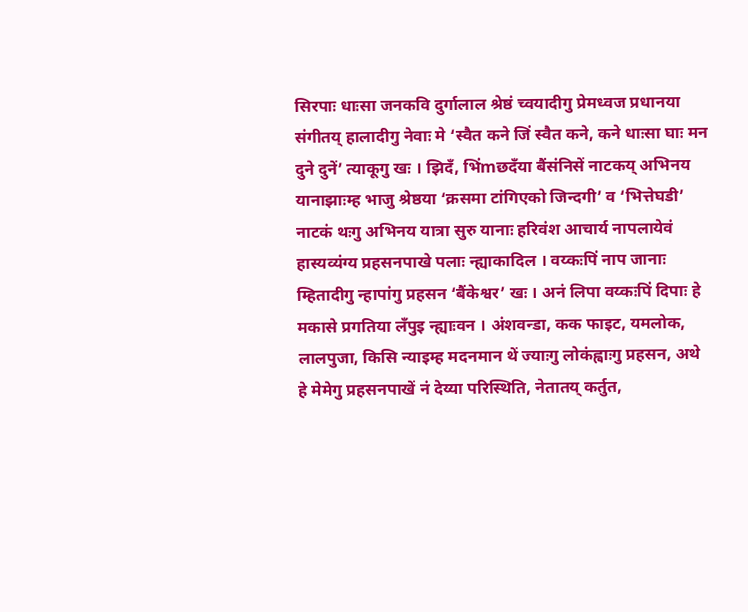सिरपाः धाःसा जनकवि दुर्गालाल श्रेष्ठं च्वयादीगु प्रेमध्वज प्रधानया संगीतय् हालादीगु नेवाः मे ‘स्वैत कने जिं स्वैत कने, कने धाःसा घाः मन दुने दुनें’ त्याकूगु खः । झिदँ, भिंmछदँया बैंसंनिसें नाटकय् अभिनय यानाझाःम्ह भाजु श्रेष्ठया ‘क्रसमा टांगिएको जिन्दगी’ व ‘भित्तेघडी’ नाटकं थःगु अभिनय यात्रा सुरु यानाः हरिवंश आचार्य नापलायेवं हास्यव्यंग्य प्रहसनपाखे पलाः न्ह्याकादिल । वय्कःपिं नाप जानाः म्हितादीगु न्हापांगु प्रहसन ‘बैंकेश्वर’ खः । अनं लिपा वय्कःपिं दिपाः हे मकासे प्रगतिया लँपुइ न्ह्याःवन । अंशवन्डा, कक फाइट, यमलोक, लालपुजा, किसि न्याइम्ह मदनमान थें ज्याःगु लोकंह्वाःगु प्रहसन, अथे हे मेमेगु प्रहसनपाखें नं देय्या परिस्थिति, नेतातय् कर्तुत,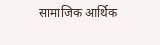सामाजिक आर्थिक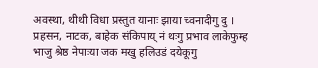अवस्था, थीथी विधा प्रस्तुत यानाः झाया च्वनादीगु दु । प्रहसन, नाटक, बाहेक संकिपाय् नं थःगु प्रभाव लाकेफुम्ह भाजु श्रेष्ठ नेपाःया जक मखु हलिउडं दयेकूगु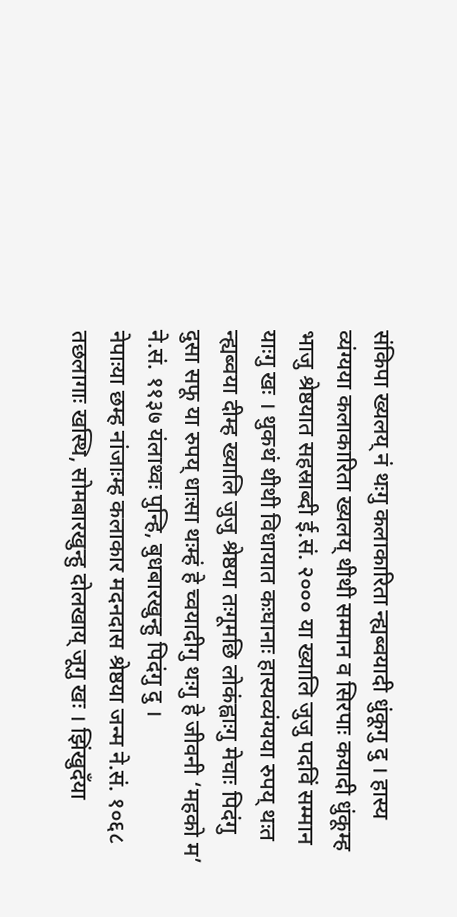संकिपा ख्यलय् नं थःगु कलाकारिता न्ह्यब्वयादी धुंकूगु दु । हास्य व्यंग्यया कलाकारिता ख्यलय् थीथी सम्मान व सिरपाः कयादी धुंकूम्ह भाजु श्रेष्ठयात सहस्राब्दी ई.सं. २००० या ख्यालि जुजु पदविं सम्मान याःगु खः । थुकथं थीथी विधायात कःघानाः हास्यव्यंग्यया रुपय् थःत न्ह्यब्वया दीम्ह ख्यालि जुजु श्रेष्ठया तःगूमछि लोकंह्वाःगु मेचाः पिदंगु दुसा सफू या रुपय् धाःसा थःम्हं हे च्वयादीगु थःगु हे जीवनी ‘महको म’ ने.सं. ११३७ यंलाथ्वः पुन्हि, बुधबारखुन्हु पिदंगु दु ।
नेपाःया छम्ह नांजाःम्ह कलाकार मदनदास श्रेष्ठया जन्म ने.सं. १०६८ तछलागाः खस्थि, सोमबारखुन्हु दोलखाय् जूगु खः । झिंखुदँया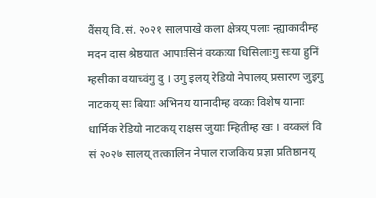वैंसय् वि.सं. २०२१ सालपाखे कला क्षेत्रय् पलाः न्ह्याकादीम्ह मदन दास श्रेष्ठयात आपाःसिनं वय्कःया धिसिलाःगु सःया हुनिं म्हसीका वयाच्वंगु दु । उगु इलय् रेडियो नेपालय् प्रसारण जुइगु नाटकय् सः बियाः अभिनय यानादीम्ह वय्कः विशेष यानाः धार्मिक रेडियो नाटकय् राक्षस जुयाः म्हितीम्ह खः । वय्कलं वि सं २०२७ सालय् तत्कालिन नेपाल राजकिय प्रज्ञा प्रतिष्ठानय्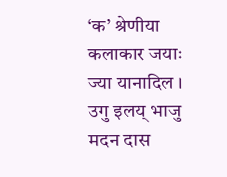‘क’ श्रेणीया कलाकार जयाः ज्या यानादिल । उगु इलय् भाजु मदन दास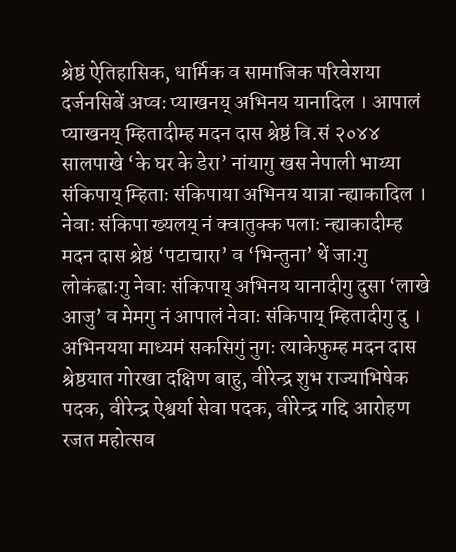श्रेष्ठं ऐतिहासिक, धार्मिक व सामाजिक परिवेशया दर्जनसिबें अप्वः प्याखनय् अभिनय यानादिल । आपालं प्याखनय् म्हितादीम्ह मदन दास श्रेष्ठं वि.सं २०४४ सालपाखे ‘के घर के डेरा’ नांयागु खस नेपाली भाय्या संकिपाय् म्हिताः संकिपाया अभिनय यात्रा न्ह्याकादिल । नेवाः संकिपा ख्यलय् नं क्वातुक्क पलाः न्ह्याकादीम्ह मदन दास श्रेष्ठं ‘पटाचारा’ व ‘भिन्तुना’ थें जाःगु लोकंह्वाःगु नेवाः संकिपाय् अभिनय यानादीगु दुसा ‘लाखे आजु’ व मेमगु नं आपालं नेवाः संकिपाय् म्हितादीगु दु । अभिनयया माध्यमं सकसिगुं नुगः त्याकेफुम्ह मदन दास श्रेष्ठयात गोरखा दक्षिण बाहु, वीरेन्द्र शुभ राज्याभिषेक पदक, वीरेन्द्र ऐश्वर्या सेवा पदक, वीरेन्द्र गद्दि आरोहण रजत महोत्सव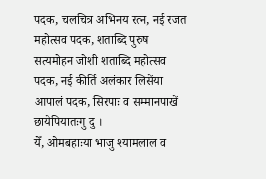पदक, चलचित्र अभिनय रत्न, नई रजत महोत्सव पदक, शताब्दि पुरुष सत्यमोहन जोशी शताब्दि महोत्सव पदक, नई कीर्ति अलंकार लिसेंया आपालं पदक, सिरपाः व सम्मानपाखें छायेपियातःगु दु ।
येँ, ओमबहाःया भाजु श्यामलाल व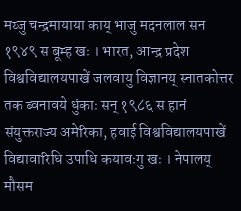मय्जु चन्द्रमायाया काय् भाजु मदनलाल सन १९४९ स बूम्ह खः । भारत, आन्द्र प्रदेश विश्वविद्यालयपाखें जलवायु विज्ञानय् स्नातकोत्तर तक ब्वनावये धुंकाः सन् १९८६ स हानं संयुक्तराज्य अमेरिका, हवाई विश्वविद्यालयपाखें विद्यावारिधि उपाधि कयावःगु खः । नेपालय् मौसम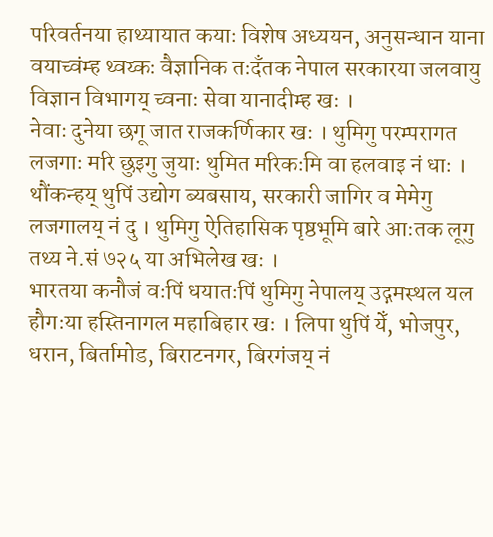परिवर्तनया हाथ्यायात कयाः विशेष अध्ययन, अनुसन्धान याना वयाच्वंम्ह थ्वय्कः वैज्ञानिक तःदँतक नेपाल सरकारया जलवायु विज्ञान विभागय् च्वनाः सेवा यानादीम्ह खः ।
नेवाः दुनेया छगू जात राजकर्णिकार खः । थुमिगु परम्परागत लजगाः मरि छुइगु जुयाः थुमित मरिकःमि वा हलवाइ नं धाः । थौंकन्हय् थुपिं उद्योग ब्यबसाय, सरकारी जागिर व मेमेगु लजगालय् नं दु । थुमिगु ऐतिहासिक पृष्ठभूमि बारे आःतक लूगु तथ्य ने.सं ७२५ या अभिलेख खः ।
भारतया कनौजं वःपिं धयातःपिं थुमिगु नेपालय् उद्गमस्थल यल हौगःया हस्तिनागल महाबिहार खः । लिपा थुपिं येँ, भोजपुर, धरान, बिर्तामोड, बिराटनगर, बिरगंजय् नं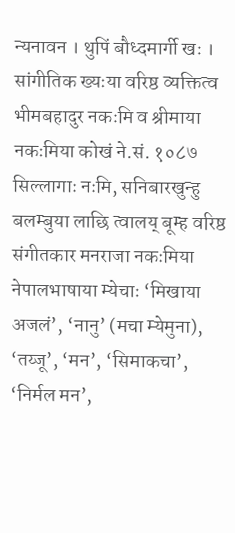न्यनावन । थुपिं बौध्दमार्गी खः ।
सांगीतिक ख्यःया वरिष्ठ व्यक्तित्व भीमबहादुर नकःमि व श्रीमाया नकःमिया कोखं ने.सं. १०८७ सिल्लागाः नःमि, सनिबारखुन्हु बलम्बुया लाछि त्वालय् बूम्ह वरिष्ठ संगीतकार मनराजा नकःमिया नेपालभाषाया म्येचाः ‘मिखाया अजलं’, ‘नानु’ (मचा म्येमुना), ‘तय्जू’, ‘मन’, ‘सिमाकचा’, ‘निर्मल मन’,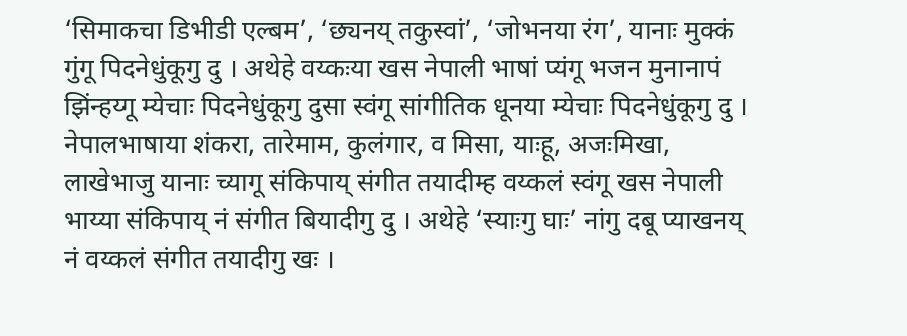‘सिमाकचा डिभीडी एल्बम’, ‘छ्यनय् तकुस्वां’, ‘जोभनया रंग’, यानाः मुक्कं गुंगू पिदनेधुंकूगु दु । अथेहे वय्कःया खस नेपाली भाषां प्यंगू भजन मुनानापं झिंन्हय्गू म्येचाः पिदनेधुंकूगु दुसा स्वंगू सांगीतिक धूनया म्येचाः पिदनेधुंकूगु दु । नेपालभाषाया शंकरा, तारेमाम, कुलंगार, व मिसा, याःहू, अजःमिखा, लाखेभाजु यानाः च्यागू संकिपाय् संगीत तयादीम्ह वय्कलं स्वंगू खस नेपाली भाय्या संकिपाय् नं संगीत बियादीगु दु । अथेहे ‘स्याःगु घाः’ नांगु दबू प्याखनय् नं वय्कलं संगीत तयादीगु खः ।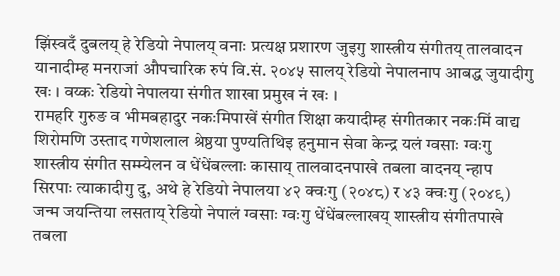झिंस्वदँ दुबलय् हे रेडियो नेपालय् वनाः प्रत्यक्ष प्रशारण जुइगु शास्त्रीय संगीतय् तालवादन यानादीम्ह मनराजां औपचारिक रुपं वि.सं. २०४५ सालय् रेडियो नेपालनाप आबद्ध जुयादीगु खः । वय्कः रेडियो नेपालया संगीत शाखा प्रमुख नं खः ।
रामहरि गुरुङ व भीमबहादुर नकःमिपाखें संगीत शिक्षा कयादीम्ह संगीतकार नकःमिं वाद्य शिरोमणि उस्ताद गणेशलाल श्रेष्ठया पुण्यतिथिइ हनुमान सेवा केन्द्र यलं ग्वसाः ग्वःगु शास्त्रीय संगीत सम्म्येलन व धेंधेंबल्लाः कासाय् तालवादनपाखे तबला वादनय् न्हाप सिरपाः त्याकादीगु दु, अथे हे रेडियो नेपालया ४२ क्वःगु (२०४८) र ४३ क्वःगु (२०४९) जन्म जयन्तिया लसताय् रेडियो नेपालं ग्वसाः ग्वःगु धेंधेंबल्लाखय् शास्त्रीय संगीतपाखे तबला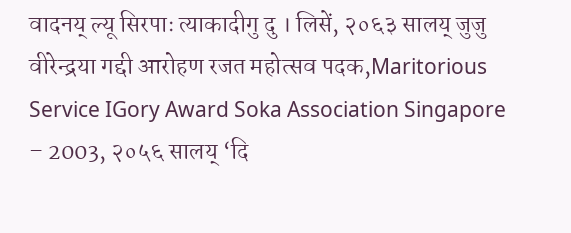वादनय् ल्यू सिरपाः त्याकादीगु दु । लिसें, २०६३ सालय् जुजु वीरेन्द्रया गद्दी आरोहण रजत महोत्सव पदक,Maritorious Service IGory Award Soka Association Singapore – 2003, २०५६ सालय् ‘दि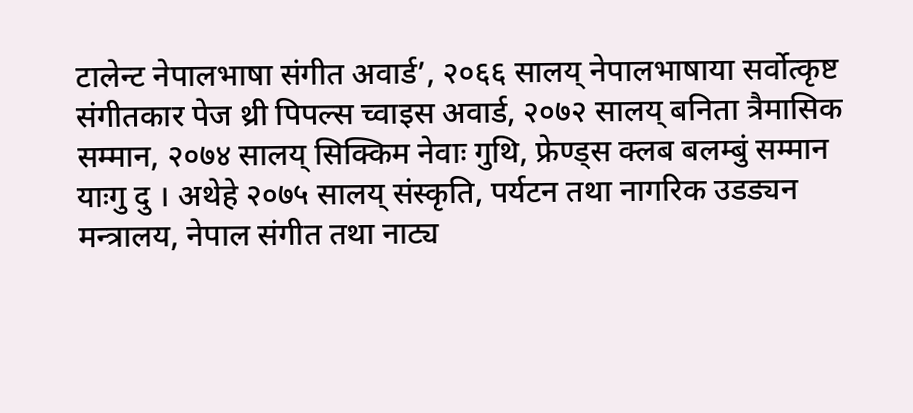टालेन्ट नेपालभाषा संगीत अवार्ड’, २०६६ सालय् नेपालभाषाया सर्वोत्कृष्ट संगीतकार पेज थ्री पिपल्स च्वाइस अवार्ड, २०७२ सालय् बनिता त्रैमासिक सम्मान, २०७४ सालय् सिक्किम नेवाः गुथि, फ्रेण्ड्स क्लब बलम्बुं सम्मान याःगु दु । अथेहे २०७५ सालय् संस्कृति, पर्यटन तथा नागरिक उडड्यन मन्त्रालय, नेपाल संगीत तथा नाट्य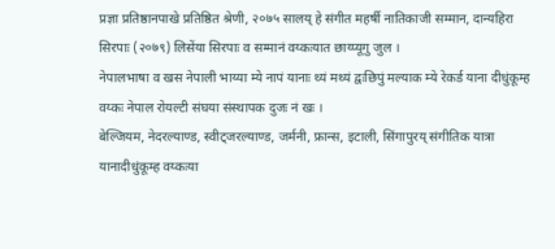प्रज्ञा प्रतिष्ठानपाखे प्रतिष्ठित श्रेणी, २०७५ सालय् हे संगीत महर्षी नातिकाजी सम्मान, दान्यहिरा सिरपाः (२०७९) लिसेंया सिरपाः व सम्मानं वय्कःयात छाय्प्यूगु जुल ।
नेपालभाषा व खस नेपाली भाय्या म्ये नापं यानाः थ्यं मथ्यं द्वःछिपुं मल्याक म्ये रेकर्ड याना दीधुंकूम्ह वय्कः नेपाल रोयल्टी संघया संस्थापक दुजः नं खः ।
बेल्जियम, नेदरल्याण्ड, स्वीट्जरल्याण्ड, जर्मनी, फ्रान्स, इटाली, सिंगापुरय् संगीतिक यात्रा यानादीधुंकूम्ह वय्कःया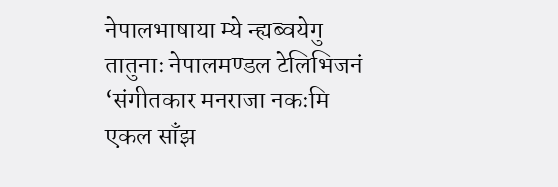नेपालभाषाया म्ये न्ह्यब्वयेगु तातुनाः नेपालमण्डल टेलिभिजनं ‘संगीतकार मनराजा नकःमि एकल साँझ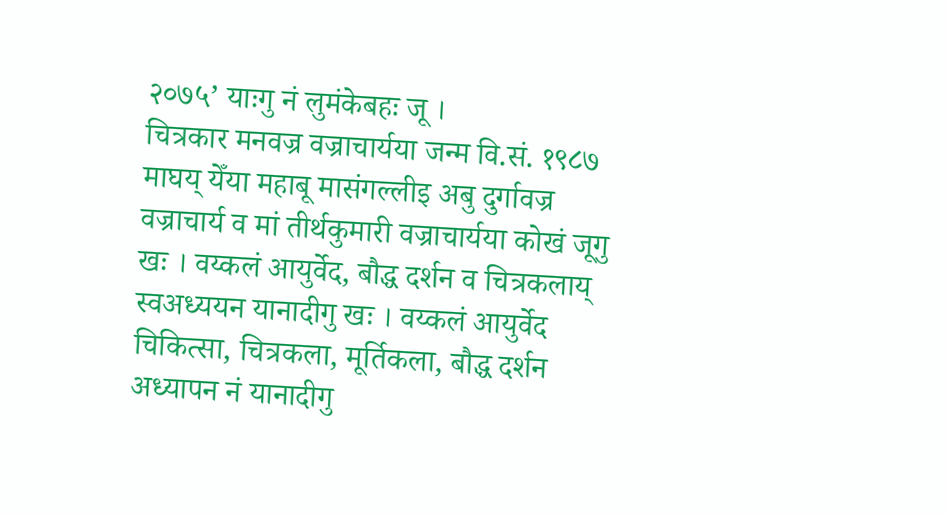२०७५’ याःगु नं लुमंकेबहः जू ।
चित्रकार मनवज्र वज्राचार्यया जन्म वि.सं. १९८७ माघय् येँया महाबू मासंगल्लीइ अबु दुर्गावज्र वज्राचार्य व मां तीर्थकुमारी वज्राचार्यया कोखं जूगु खः । वय्कलं आयुर्वेद, बौद्ध दर्शन व चित्रकलाय् स्वअध्ययन यानादीगु खः । वय्कलं आयुर्वेद चिकित्सा, चित्रकला, मूर्तिकला, बौद्ध दर्शन अध्यापन नं यानादीगु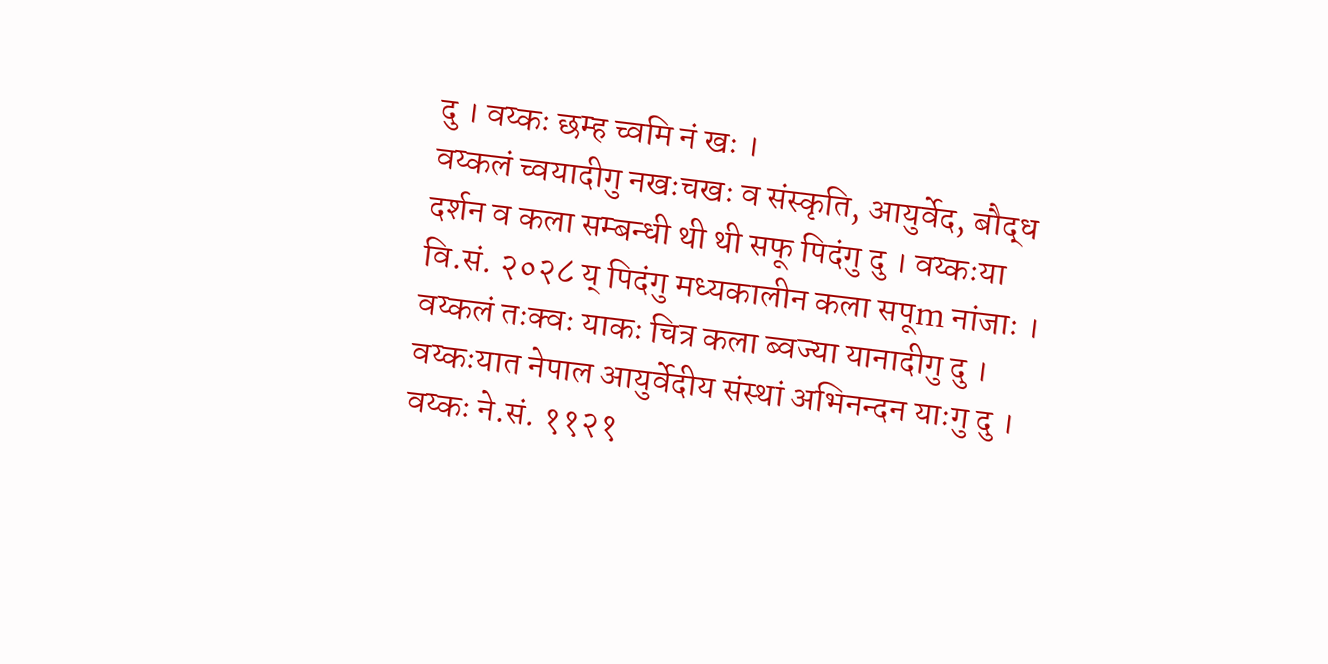दु । वय्कः छम्ह च्वमि नं खः ।
वय्कलं च्वयादीगु नखःचखः व संस्कृति, आयुर्वेद, बौद्ध दर्शन व कला सम्बन्धी थी थी सफू पिदंगु दु । वय्कःया वि.सं. २०२८ य् पिदंगु मध्यकालीन कला सपूm नांजाः । वय्कलं तःक्वः याकः चित्र कला ब्वज्या यानादीगु दु । वय्कःयात नेपाल आयुर्वेदीय संस्थां अभिनन्दन याःगु दु । वय्कः ने.सं. ११२१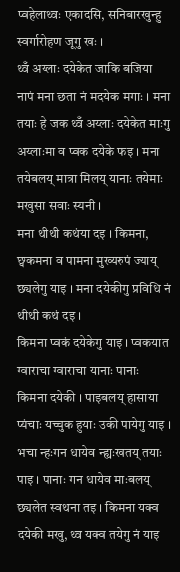प्वहेलाथ्वः एकादसि, सनिबारखुन्हु स्वर्गारोहण जूगु खः ।
थ्वँ अय्लाः दयेकेत जाकि बजिया नापं मना छता नं मदयेक मगाः । मना तयाः हे जक थ्वँ अय्लाः दयेकेत माःगु अय्लाःमा व प्वक दयेके फइ । मना तयेबलय् मात्रा मिलय् यानाः तयेमाः मखुसा सवाः स्यनी ।
मना थीथी कथंया दइ । किमना, छ्वकमना व पामना मुख्यरुपं ज्याय् छ्यलेगु याइ । मना दयेकीगु प्रविधि नं थीथी कथं दइ ।
किमना प्वकं दयेकेगु याइ । प्वकयात ग्वाराचा ग्वाराचा यानाः पानाः किमना दयेकी । पाइबलय् हासाया प्यंचाः यच्चुक हुयाः उकी पायेगु याइ । भचा न्हःगन धायेव न्ह्यःखतय् तयाः पाइ । पानाः गन धायेव माःबलय् छ्यलेत स्वथना तइ । किमना यक्व दयेकी मखु, थ्व यक्व तयेगु नं याइ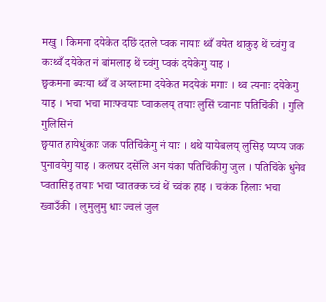मखु । किमना दयेकेत दछिं दतले प्वक नायाः थ्वँ वयेत थाकुइ थें च्वंगु व कःथ्वँ दयेकेत नं बांमलाइ थें च्वंगु प्वकं दयेकेगु याइ ।
छ्वकमना ब्यःया थ्वँ व अय्लाःमा दयेकेत मदयेकं मगाः । थ्व त्यनाः दयेकेगु याइ । भचा भचा माःफ्वयाः प्वाकलय् तयाः लुसिं च्वानाः पतिचिंकी । गुलि गुलिसिनं
छ्वयात हायेधुंकाः जक पतिचिंकेगु नं याः । थथे यायेबलय् लुसिइ प्यप्य जक पुनावयेगु याइ । कलघर दसेंलि अन यंका पतिचिंकीगु जुल । पतिचिंके धुनेव प्वतासिइ तयाः भचा प्वातक्क च्वं थें च्वंक हाइ । चकंक हिलाः भचा ख्वाउँकी । लुमुलुमु धाः ज्वलं जुल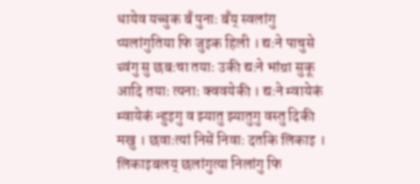धायेव यच्चुक बँ पुनाः बँय् स्वलांगु प्यलांगुतिया फि जुइक हिली । द्यःने पाचुसे च्वंगु सु छबःचा तयाः उकी द्यःने भांग्रा सुकू आदि तयाः त्यनाः क्ववयेकी । द्यःने म्वायेकं म्वायेकं न्हुइगु व झ्यातु झ्यातुगु वस्तु दिकी मखु । छवाःत्यां निसें निवाः दतकि लिकाइ । लिकाइबलय् छलांगुत्या निलांगु फि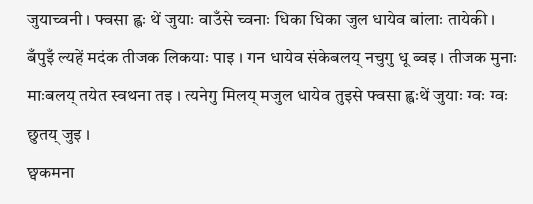जुयाच्वनी । फ्वसा ह्वः थें जुयाः वाउँसे च्वनाः धिका धिका जुल धायेव बांलाः तायेकी । बँपुइँ ल्यहें मदंक तीजक लिकयाः पाइ । गन धायेव संकेबलय् नचुगु धू ब्वइ । तीजक मुनाः माःबलय् तयेत स्वथना तइ । त्यनेगु मिलय् मजुल धायेव तुइसे फ्वसा ह्वःथें जुयाः ग्वः ग्वः छुतय् जुइ ।
छ्वकमना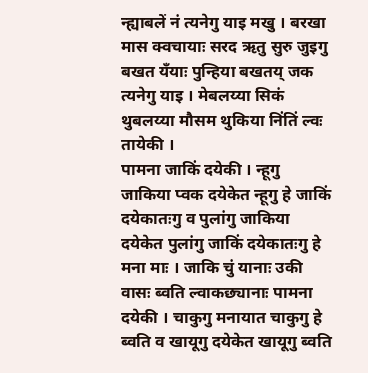न्ह्याबलें नं त्यनेगु याइ मखु । बरखा मास क्वचायाः सरद ऋतु सुरु जुइगु बखत यँयाः पुन्हिया बखतय् जक त्यनेगु याइ । मेबलय्या सिकं थुबलय्या मौसम थुकिया निंतिं ल्वः तायेकी ।
पामना जाकिं दयेकी । न्हूगु जाकिया प्वक दयेकेत न्हूगु हे जाकिं दयेकातःगु व पुलांगु जाकिया दयेकेत पुलांगु जाकिं दयेकातःगु हे मना माः । जाकि चुं यानाः उकी वासः ब्वति ल्वाकछ्यानाः पामना दयेकी । चाकुगु मनायात चाकुगु हे ब्वति व खायूगु दयेकेत खायूगु ब्वति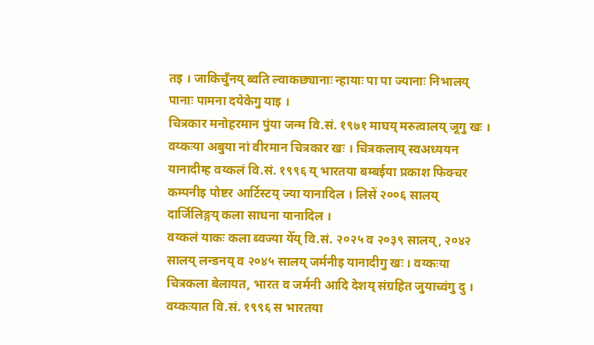तइ । जाकिचुँनय् ब्वति ल्वाकछ्यानाः न्हायाः पा पा ज्यानाः निभालय् पानाः पामना दयेकेगु याइ ।
चित्रकार मनोहरमान पुंया जन्म वि.सं. १९७१ माघय् मरुत्वालय् जूगु खः । वय्कःया अबुया नां वीरमान चित्रकार खः । चित्रकलाय् स्वअध्ययन यानादीम्ह वय्कलं वि.सं. १९९६ य् भारतया बम्बईया प्रकाश फिक्चर कम्पनीइ पोष्टर आर्टिस्टय् ज्या यानादिल । लिसें २००६ सालय् दार्जिलिङ्गय् कला साधना यानादिल ।
वय्कलं याकः कला ब्वज्या येँय् वि.सं. २०२५ व २०३९ सालय्, २०४२ सालय् लन्डनय् व २०४५ सालय् जर्मनीइ यानादीगु खः । वय्कःया चित्रकला बेलायत, भारत व जर्मनी आदि देशय् संग्रहित जुयाच्वंगु दु । वय्कःयात वि.सं. १९९६ स भारतया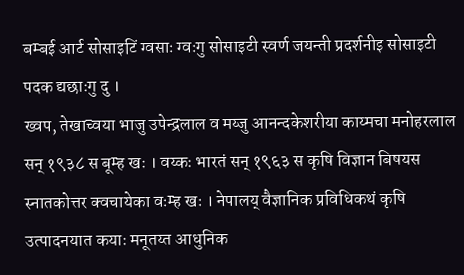बम्बई आर्ट सोसाइटिं ग्वसाः ग्वःगु सोसाइटी स्वर्ण जयन्ती प्रदर्शनीइ सोसाइटी पदक द्यछाःगु दु ।
ख्वप, तेखाच्वया भाजु उपेन्द्रलाल व मय्जु आनन्दकेशरीया काय्मचा मनोहरलाल सन् १९३८ स बूम्ह खः । वय्कः भारतं सन् १९६३ स कृषि विज्ञान बिषयस स्नातकोत्तर क्वचायेका वःम्ह खः । नेपालय् वैज्ञानिक प्रविधिकथं कृषि उत्पादनयात कयाः मनूतय्त आधुनिक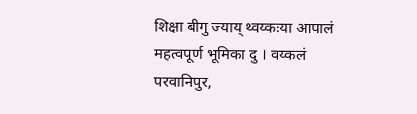शिक्षा बीगु ज्याय् थ्वय्कःया आपालं महत्वपूर्ण भूमिका दु । वय्कलं परवानिपुर,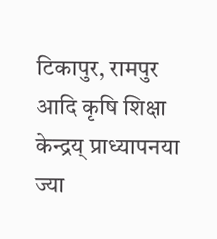टिकापुर, रामपुर आदि कृषि शिक्षा केन्द्रय् प्राध्यापनया ज्या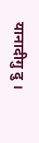यानादीगु दु ।